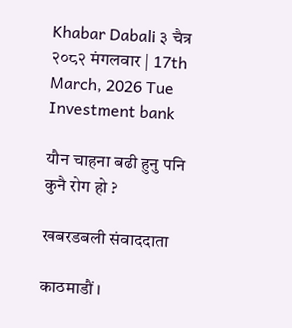Khabar Dabali ३ चैत्र २०८२ मंगलवार | 17th March, 2026 Tue
Investment bank

यौन चाहना बढी हुनु पनि कुनै रोग हो ?

खबरडबली संवाददाता

काठमाडौं ।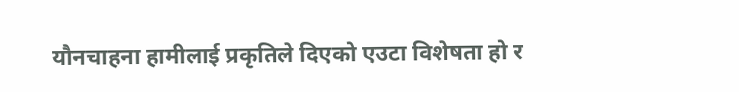यौनचाहना हामीलाई प्रकृतिले दिएको एउटा विशेषता हो र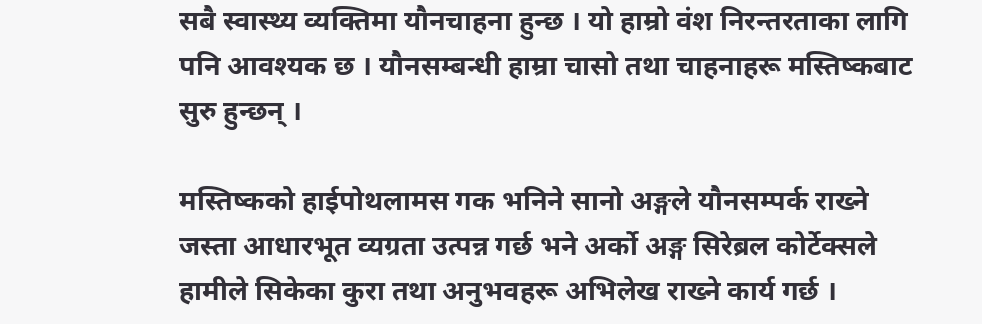सबै स्वास्थ्य व्यक्तिमा यौनचाहना हुन्छ । यो हाम्रो वंश निरन्तरताका लागि पनि आवश्यक छ । यौनसम्बन्धी हाम्रा चासो तथा चाहनाहरू मस्तिष्कबाट सुरु हुन्छन् ।

मस्तिष्कको हाईपोथलामस गक भनिने सानो अङ्गले यौनसम्पर्क राख्ने जस्ता आधारभूत व्यग्रता उत्पन्न गर्छ भने अर्को अङ्ग सिरेब्रल कोर्टेक्सले हामीले सिकेका कुरा तथा अनुभवहरू अभिलेख राख्ने कार्य गर्छ ।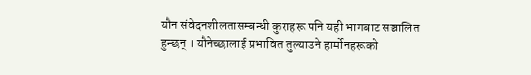यौन संवेदनशीलतासम्बन्धी कुराहरू पनि यही भागबाट सञ्चालित हुन्छन् । यौनेच्छालाई प्रभावित तुल्याउने हार्मोनहरूको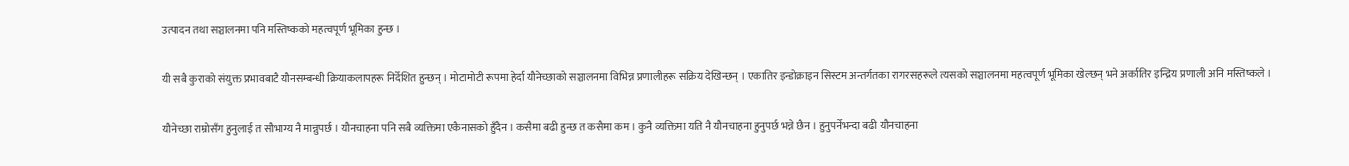उत्पादन तथा सञ्चालनमा पनि मस्तिष्कको महत्वपूर्ण भूमिका हुन्छ ।

यी सबै कुराको संयुक्त प्रभावबाटै यौनसम्बन्धी क्रियाकलापहरू निर्देशित हुन्छन् । मोटामोटी रूपमा हेर्दा यौनेच्छाको सञ्चालनमा विभिन्न प्रणालीहरू सक्रिय देखिन्छन् । एकातिर इन्डोक्राइन सिस्टम अन्तर्गतका रागरसहरूले त्यसको सञ्चालनमा महत्वपूर्ण भूमिका खेल्छन् भने अर्कातिर इन्द्रिय प्रणाली अनि मस्तिष्कले ।

यौनेच्छा राम्रोसँग हुनुलाई त सौभाग्य नै मान्नुपर्छ । यौनचाहना पनि सबै व्यक्तिमा एकैनासको हुँदैन । कसैमा बढी हुन्छ त कसैमा कम । कुनै व्यक्तिमा यति नै यौनचाहना हुनुपर्छ भन्ने छैन । हुनुपर्नेभन्दा बढी यौनचाहना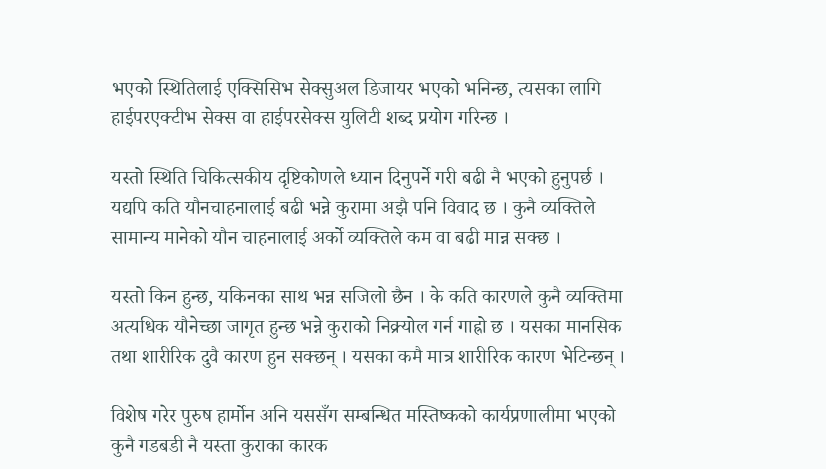भएको स्थितिलाई एक्सिसिभ सेक्सुअल डिजायर भएको भनिन्छ, त्यसका लागि हाईपरएक्टीभ सेक्स वा हाईपरसेक्स युलिटी शब्द प्रयोग गरिन्छ ।

यस्तो स्थिति चिकित्सकीय दृष्टिकोणले ध्यान दिनुपर्ने गरी बढी नै भएको हुनुपर्छ । यद्यपि कति यौनचाहनालाई बढी भन्ने कुरामा अझै पनि विवाद छ । कुनै व्यक्तिले सामान्य मानेको यौन चाहनालाई अर्को व्यक्तिले कम वा बढी मान्न सक्छ ।

यस्तो किन हुन्छ, यकिनका साथ भन्न सजिलो छैन । के कति कारणले कुनै व्यक्तिमा अत्यधिक यौनेच्छा जागृत हुन्छ भन्ने कुराको निक्र्योल गर्न गाह्रो छ । यसका मानसिक तथा शारीरिक दुवै कारण हुन सक्छन् । यसका कमै मात्र शारीरिक कारण भेटिन्छन् ।

विशेष गरेर पुरुष हार्मोन अनि यससँग सम्बन्धित मस्तिष्कको कार्यप्रणालीमा भएको कुनै गडबडी नै यस्ता कुराका कारक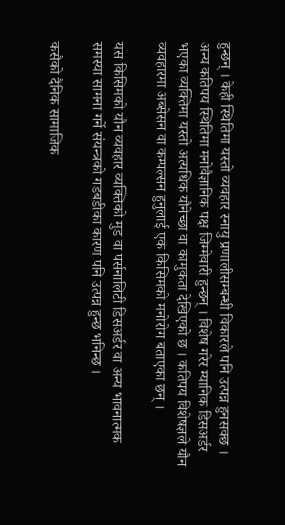हुन्छन् । केही स्थितिमा यस्तो व्यवहार स्नायु प्रणालीसम्बन्धी विकारले पनि उत्पन्न हुनसक्छ । अन्य कतिपय स्थितिमा मनोवैज्ञानिक पक्ष जिम्मेवारी हुन्छन् । विशेष गरेर म्यानिक डिसअर्डर भएका व्यक्तिमा यस्तो अत्यधिक यौनेच्छा वा कामुकता देखिएको छ । कतिपय विशेषज्ञले यौन व्यवहारमा अब्सेसन वा कम्पल्सन हुनुलाई एक किसिमको मनोरोग बताएका छन् ।

यस किसिमको यौन व्यवहार व्यक्तिको मुड वा पर्सनालिटी डिसअर्डर वा अन्य भावनात्मक समस्या सामना गर्ने संयन्त्रको गडबडीका कारण पनि उत्पन्न हुन्छ भनिन्छ ।

कसैको दैनिक सामाजिक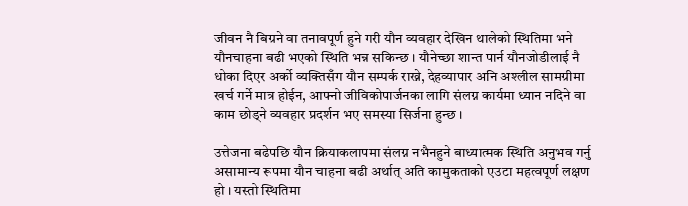जीवन नै बिग्रने वा तनावपूर्ण हुने गरी यौन व्यवहार देखिन थालेको स्थितिमा भने यौनचाहना बढी भएको स्थिति भन्न सकिन्छ । यौनेच्छा शान्त पार्न यौनजोडीलाई नै धोका दिएर अर्को व्यक्तिसँग यौन सम्पर्क राख्ने, देहव्यापार अनि अश्लील सामग्रीमा खर्च गर्ने मात्र होईन, आफ्नो जीविकोपार्जनका लागि संलग्न कार्यमा ध्यान नदिने वा काम छोड्ने व्यवहार प्रदर्शन भए समस्या सिर्जना हुन्छ ।

उत्तेजना बढेपछि यौन क्रियाकलापमा संलग्न नभैनहुने बाध्यात्मक स्थिति अनुभव गर्नु असामान्य रूपमा यौन चाहना बढी अर्थात् अति कामुकताको एउटा महत्वपूर्ण लक्षण हो । यस्तो स्थितिमा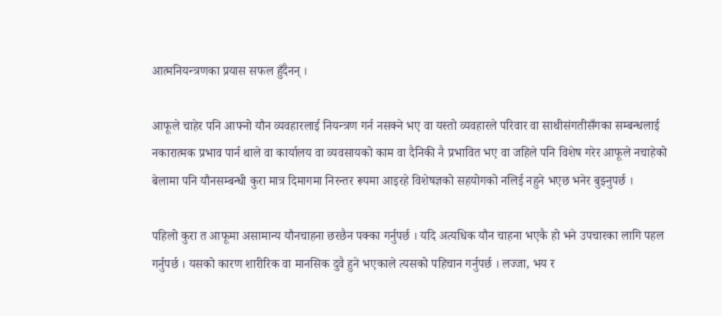आत्मनियन्त्रणका प्रयास सफल हुँदैनन् ।

आफूले चाहेर पनि आफ्नो यौन व्यवहारलाई नियन्त्रण गर्न नसक्ने भए वा यस्तो व्यवहारले परिवार वा साथीसंगतीसँगका सम्बन्धलाई नकारात्मक प्रभाव पार्न थाले वा कार्यालय वा व्यवसायको काम वा दैनिकी नै प्रभावित भए वा जहिले पनि विशेष गरेर आफूले नचाहेको बेलामा पनि यौनसम्बन्धी कुरा मात्र दिमागमा निरन्तर रूपमा आइरहे विशेषज्ञको सहयोगको नलिई नहुने भएछ भनेर बुझ्नुपर्छ ।

पहिलो कुरा त आफूमा असामान्य यौनचाहना छरछैन पक्का गर्नुपर्छ । यदि अत्यधिक यौन चाहना भएकै हो भने उपचारका लागि पहल गर्नुपर्छ । यसको कारण शारीरिक वा मानसिक दुवै हुने भएकाले त्यसको पहिचान गर्नुपर्छ । लज्जा, भय र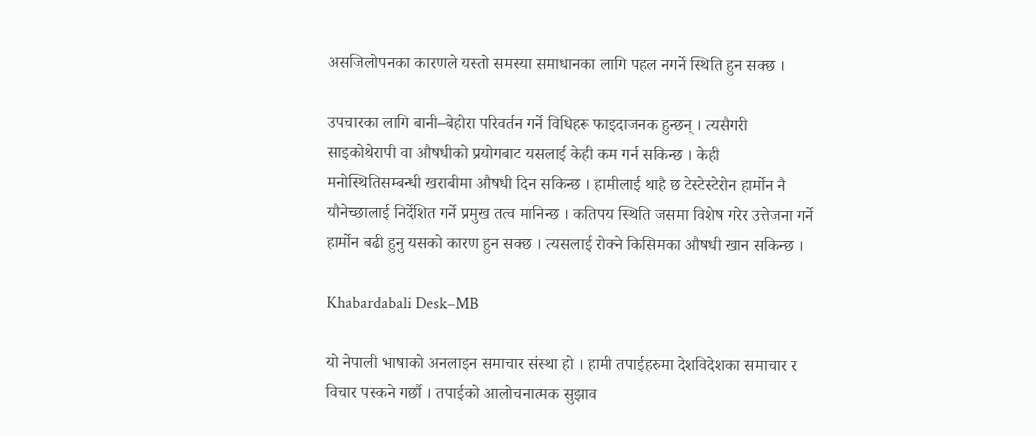असजिलोपनका कारणले यस्तो समस्या समाधानका लागि पहल नगर्ने स्थिति हुन सक्छ ।

उपचारका लागि बानी–बेहोरा परिवर्तन गर्ने विधिहरू फाइदाजनक हुन्छन् । त्यसैगरी साइकोथेरापी वा औषधीको प्रयोगबाट यसलाई केही कम गर्न सकिन्छ । केही मनोस्थितिसम्बन्धी खराबीमा औषधी दिन सकिन्छ । हामीलाई थाहै छ टेस्टेस्टेरोन हार्मोन नै यौनेच्छालाई निर्देशित गर्ने प्रमुख तत्व मानिन्छ । कतिपय स्थिति जसमा विशेष गरेर उत्तेजना गर्ने हार्मोन बढी हुनु यसको कारण हुन सक्छ । त्यसलाई रोक्ने किसिमका औषधी खान सकिन्छ ।

Khabardabali Desk–MB

यो नेपाली भाषाको अनलाइन समाचार संस्था हो । हामी तपाईहरुमा देशविदेशका समाचार र विचार पस्कने गर्छौ । तपाईको आलोचनात्मक सुझाव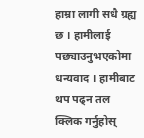हाम्रा लागी सधै ग्रह्य छ । हामीलाई पछ्याउनुभएकोमा धन्यवाद । हामीबाट थप पढ्न तल क्लिक गर्नुहोस्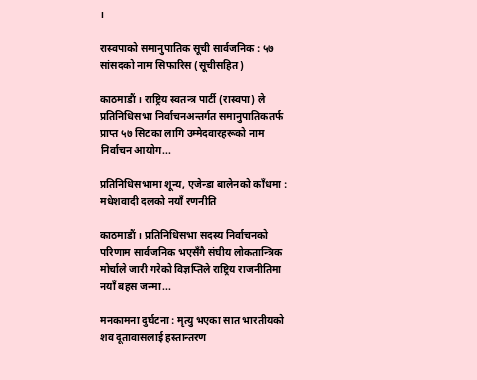।

रास्वपाको समानुपातिक सूची सार्वजनिक : ५७ सांसदको नाम सिफारिस (सूचीसहित)

काठमाडौं । राष्ट्रिय स्वतन्त्र पार्टी (रास्वपा) ले प्रतिनिधिसभा निर्वाचनअन्तर्गत समानुपातिकतर्फ प्राप्त ५७ सिटका लागि उम्मेदवारहरूको नाम निर्वाचन आयोग...

प्रतिनिधिसभामा शून्य, एजेन्डा बालेनको काँधमा : मधेशवादी दलको नयाँ रणनीति

काठमाडौं । प्रतिनिधिसभा सदस्य निर्वाचनको परिणाम सार्वजनिक भएसँगै संघीय लोकतान्त्रिक मोर्चाले जारी गरेको विज्ञप्तिले राष्ट्रिय राजनीतिमा नयाँ बहस जन्मा...

मनकामना दुर्घटना : मृत्यु भएका सात भारतीयको शव दूतावासलाई हस्तान्तरण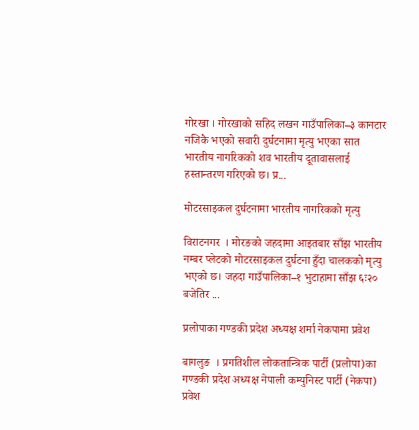गोरखा । गोरखाको सहिद लखन गाउँपालिका–३ कानटार नजिकै भएको सवारी दुर्घटनामा मृत्यु भएका सात भारतीय नागरिकको शव भारतीय दूतावासलाई हस्तान्तरण गरिएको छ। प्र...

मोटरसाइकल दुर्घटनामा भारतीय नागरिकको मृत्यु

विराटनगर  । मोरङको जहदामा आइतबार साँझ भारतीय नम्बर प्लेटको मोटरसाइकल दुर्घटना हुँदा चालकको मृत्यु भएको छ। जहदा गाउँपालिका–१ भुटाहामा साँझ ६ः२० बजेतिर ...

प्रलोपाका गण्डकी प्रदेश अध्यक्ष शर्मा नेकपामा प्रवेश

बागलुङ  । प्रगतिशील लोकतान्त्रिक पार्टी (प्रलोपा)का गण्डकी प्रदेश अध्यक्ष नेपाली कम्युनिस्ट पार्टी (नेकपा) प्रवेश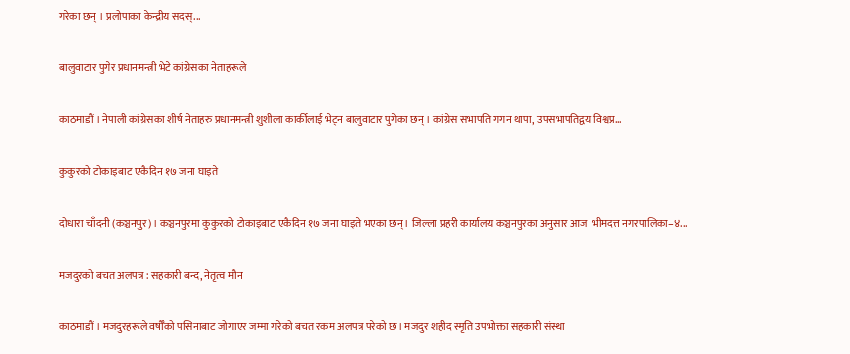गरेका छन् । प्रलोपाका केन्द्रीय सदस्...

बालुवाटार पुगेर प्रधानमन्त्री भेटे कांग्रेसका नेताहरूले

काठमाडौं । नेपाली कांग्रेसका शीर्ष नेताहरु प्रधानमन्त्री शुशीला कार्कीलाई भेट्न बालुवाटार पुगेका छन् । कांग्रेस सभापति गगन थापा, उपसभापतिद्वय विश्वप्र...

कुकुरको टोकाइबाट एकैदिन १७ जना घाइते

दोधारा चाँदनी (कञ्चनपुर) । कञ्चनपुरमा कुकुरको टोकाइबाट एकैदिन १७ जना घाइते भएका छन्। जिल्ला प्रहरी कार्यालय कञ्चनपुरका अनुसार आज  भीमदत्त नगरपालिका–४...

मजदुरको बचत अलपत्र : सहकारी बन्द, नेतृत्व मौन

काठमाडौं । मजदुरहरूले वर्षौँको पसिनाबाट जोगाएर जम्मा गरेको बचत रकम अलपत्र परेको छ। मजदुर शहीद स्मृति उपभोक्ता सहकारी संस्था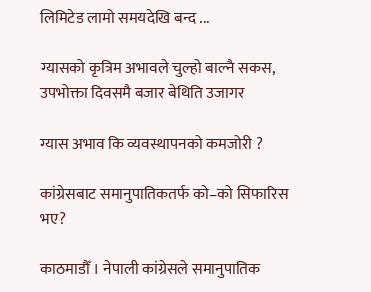लिमिटेड लामो समयदेखि बन्द ...

ग्यासको कृत्रिम अभावले चुल्हो बाल्नै सकस, उपभोक्ता दिवसमै बजार बेथिति उजागर

ग्यास अभाव कि व्यवस्थापनको कमजोरी ?

कांग्रेसबाट समानुपातिकतर्फ को–को सिफारिस भए?

काठमाडौँ । नेपाली कांग्रेसले समानुपातिक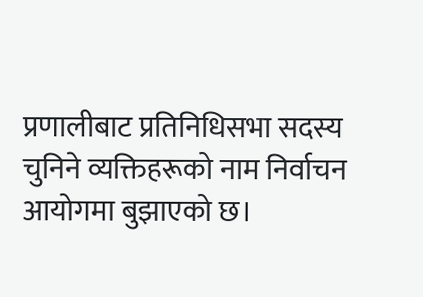प्रणालीबाट प्रतिनिधिसभा सदस्य चुनिने व्यक्तिहरूको नाम निर्वाचन आयोगमा बुझाएको छ।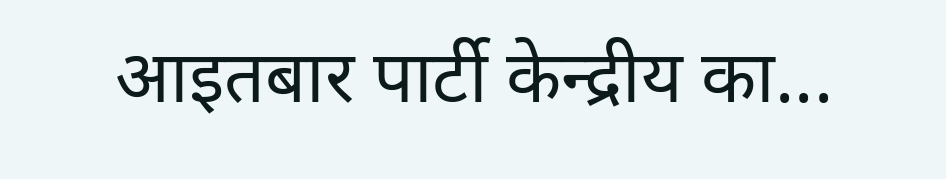आइतबार पार्टी केन्द्रीय का...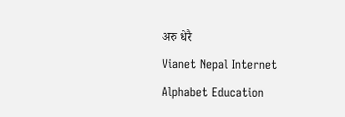अरु धेरै
Vianet Nepal Internet
Alphabet Education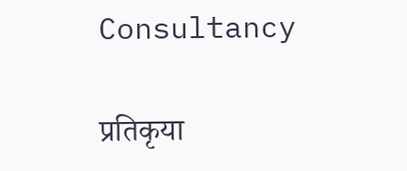Consultancy

प्रतिकृया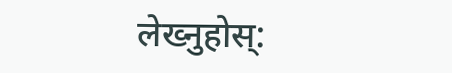लेख्नुहोस्: